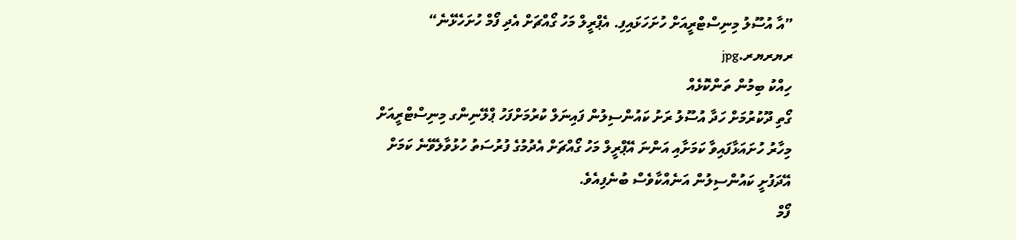”އާ އުސޫލު މިނިސްޓްރީއަށް ހުށަހަޅައިފި. އެޕްރީލް މަހު ގޯއްޗަށް އެދި ފޯމް ހުށަހެޅޭނެ“
ރޔރޔރ.jpg
ހިއްކު ބިމުން ތަންކޮޅެއް
ގޯތި ދޫކުރުމަށް ހަދާ އުސޫލު ރަށު ކައުންސިލުން ފައިނަލް ކުރުމަށްފަހު ޕްލޭނިންގ މިނިސްޓްރީއަށް މިހާރު ހުށައަޅާފައިވާ ކަމަށާއި އަންނަ އޭޕްރީލް މަހު ގޯއްޗަށް އެދުމުގެ ފުރުސަތު ހުޅުވާލެވޭނެ ކަމަށް އޭދަފުށީ ކައުންސިލުން އަނެއްކާވެސް ބުނެފިއެވެ.
ފޯމް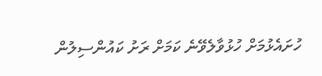ހުށައެޅުމަށް ހުޅުވާލެވޭނެ ކަމަށް ރަށު ކައުންސިލުން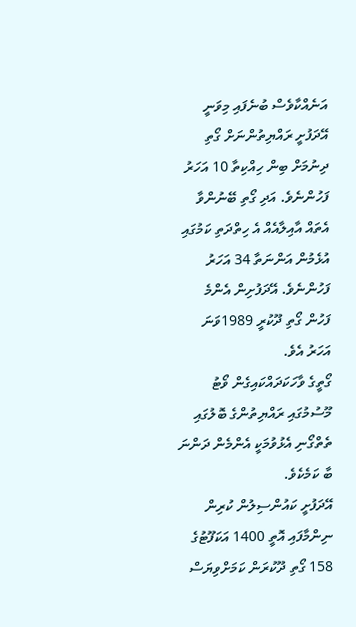އަނެއްކާވެސް ބުނެފައި މިވަނީ އޭދަފުށީ ރައްޔިތުންނަށް ގޯތި ދިނުމަށް ބިން ހިއްކިތާ 10 އަހަރު ފަހުންނެވެ. އަދި ގޯތި ބޭނުންވާ އެތައް އާއިލާއެއް އެ ހިތްދަތި ކަމުގައި އުޅެމުން އަންނަތާ 34 އަހަރު ފަހުންނެވެ. އޭދަފުށިން އެންމެ ފަހުން ގޯތި ދޫކުރީ 1989ވަނަ އަހަރު އެވެ.
ގޯތީގެ ވާހަކަދައްކައިގެން ވޯޓު މޫސުމުގައި ރައްޔިތުންގެ ބޮލުގައި ތެތްގޯނި އެޅުވުމަކީ އެންމެން ދަންނަ ބާ ކަމެކެވެ.
އޭދަފުށީ ކައުންސިލުން ކުރިން ނިންމާފައި އޮތީ 1400 އަކަފޫޓުގެ 158 ގޯތި ދޫކުރަން ކަމަށްވިޔަސް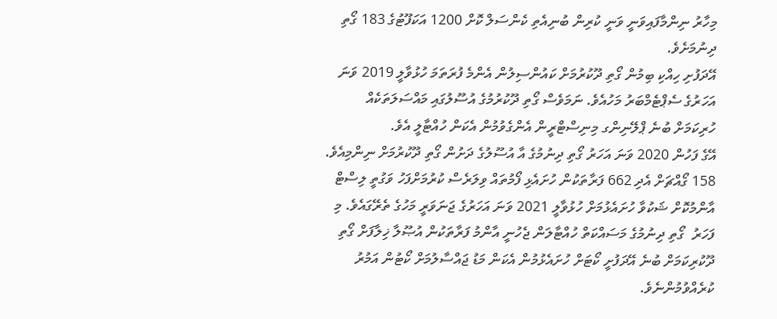މިހާރު ނިންމާފައިވަނީ ވަނީ ކުރިން ބުނިއެތި ކެންސަލް ކޮށް 1200 އަކަފޫޓުގެ 183 ގޯތި ދިނުމަށެވެ.
އޭދަފުށި ހިއްކި ބިމުން ގޯތި ދޫކުރުމަށް ކައުންސިލުން އެންމެ ފުރަތަމަ ހުޅުވާލީ 2019 ވަނަ އަހަރުގެ ސެޕްޓެމްބަރު މަހުއެވެ. ނަމަވެސް ގޯތި ދޫކުރުމުގެ އުސޫލުގައި މައްސަލަތަކެއް ހުރިކަމަށް ބުނެ ޕްލޭނިންގ މިނިސްޓްރީން އެންގެވުމުން އެކަން ހުއްޓާލީ އެވެ.
އޭގެ ފަހުން 2020 ވަނަ އަހަރު ގޯތި ދިނުމުގެ އާ އުސޫލުގެ ދަށުން ގޯތި ދޫކުރުމަށް ނިންމިއެވެ. 158 ގޯއްޗަށް އެދި 662 ފަރާތަކުން ހުށައެޅި ފޯމުތައް ވިލަރެސް ކުރުމަށްފަހު ވަގުތީ ލިސްޓް އާންމުކޮށް ޝަކުވާ ހުށައެޅުމަށް ހުޅުވާލީ 2021 ވަނަ އަހަރުގެ ޖަނަވަރީ މަހުގެ ތެރޭގައެވެ. މި ފަހަރު  ގޯތި ދިނުމުގެ މަސައްކަތް ހުއްޓާލަން ޖެހުނީ އާންމު ފަރާތަކުން އުޞޫލާ ޚިލާފަށް ގޯތި ދޫކުރިކަމަށް ބުނެ އޭދަފުށީ ކޯޓަށް ހުށައެޅުމުން އެކަން މަޑު ޖައްސާލުމަށް ކޯޓުން އަމުރު ކުރެއްވުމުންނެވެ.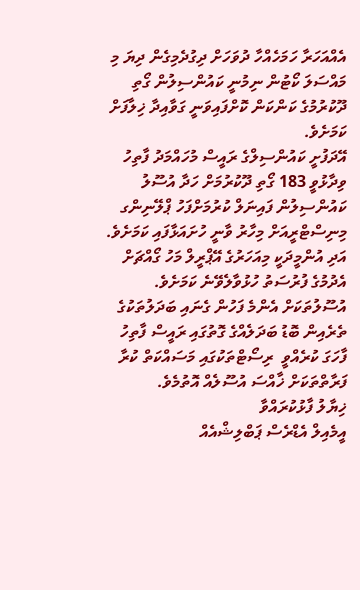އެއްއަހަރާ ހަމަހެއްހާ ދުވަހަށް ދިގުދެމިގެން ދިޔަ މި މައްސަލަ ކޯޓުން ނިމުނީ ކައުންސިލުން ގޯތި ދޫކުރުމުގެ ކަންކަން ކޮށްފައިވަނީ ގަވާއިދާ ޚިލާފަށް ކަމަށެވެ.
އޭދަފުށީ ކައުންސިލްގެ ރައީސް މުހައްމަދު ފާތިހު ވިދާޅުވީ 183 ގޯތި ދޫކުރުމަށް ހަދާ އުސޫލު ކައުންސިލުން ފައިނަލް ކުރުމަށްފަހު ޕްލޭނިންގ މިނިސްޓްރީއަށް މިހާރު ވާނީ ހުށައަޅާފައި ކަމަށެވެ. އަދި އުންމީދަކީ މިއަހަރުގެ އޭޕްރީލް މަހު ގޯއްޗަށް އެދުމުގެ ފުރުސަތު ހުޅުވާލެވޭނެ ކަމަށެވެ.
އުސޫލުތަކަށް އެންމެ ފަހުން ގެނައި ބަދަލުތަކުގެ ތެރެއިން ބޮޑު ބަދަލެއްގެ ގޮތުގައި ރައީސް ފާތިހު ފާހަގަ ކުރެއްވީ  ރިސޯޓްތަކުގައި މަސައްކަތް ކުރާ ފަރާތްތަކަށް ޚާއްސަ އުސޫލެއް އޮތުމެވެ.
ޚިޔާލު ފާޅުކުރައްވާ
އީމެއިލް އެޑްރެސް ޕަބްލިޝްއެއް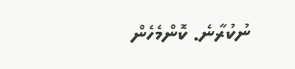ނުކުރާނެ. ކޮންމެހެން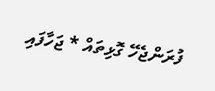ފުރަންޖެހޭ ގޮޅިތައް * ޖަހާފައި